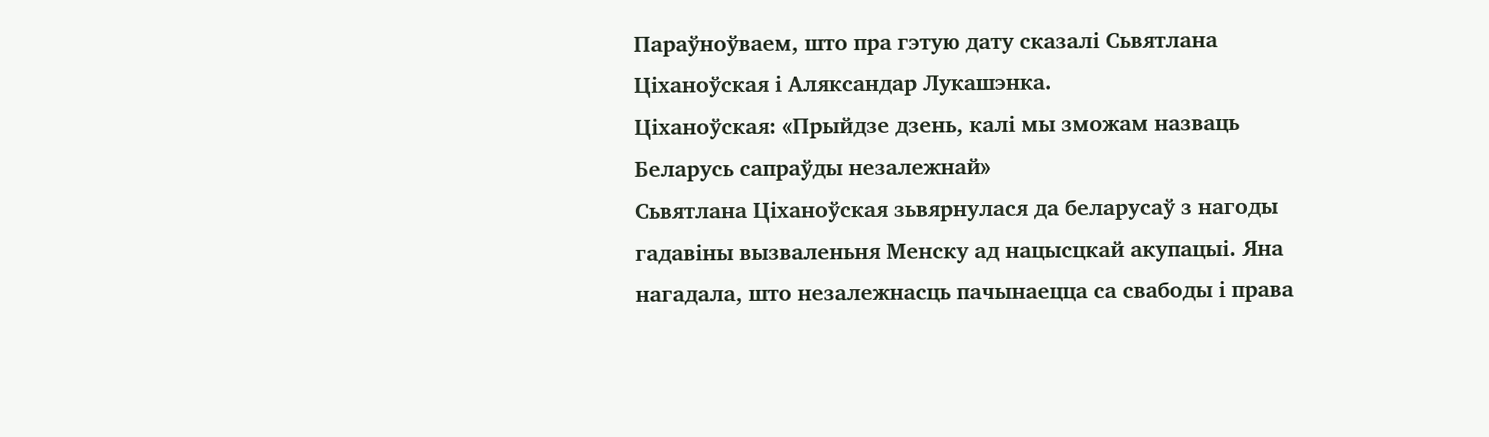Параўноўваем, што пра гэтую дату сказалі Сьвятлана Ціханоўская і Аляксандар Лукашэнка.
Ціханоўская: «Прыйдзе дзень, калі мы зможам назваць Беларусь сапраўды незалежнай»
Сьвятлана Ціханоўская зьвярнулася да беларусаў з нагоды гадавіны вызваленьня Менску ад нацысцкай акупацыі. Яна нагадала, што незалежнасць пачынаецца са свабоды і права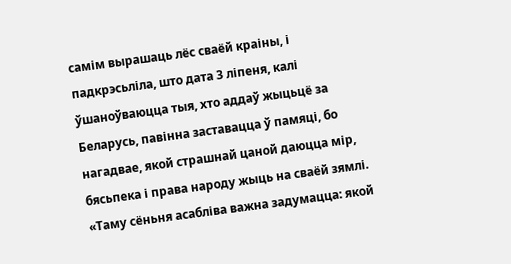самім вырашаць лёс сваёй краіны, і падкрэсьліла, што дата 3 ліпеня, калі ўшаноўваюцца тыя, хто аддаў жыцьцё за Беларусь, павінна заставацца ў памяці, бо нагадвае, якой страшнай цаной даюцца мір, бясьпека і права народу жыць на сваёй зямлі.
«Таму сёньня асабліва важна задумацца: якой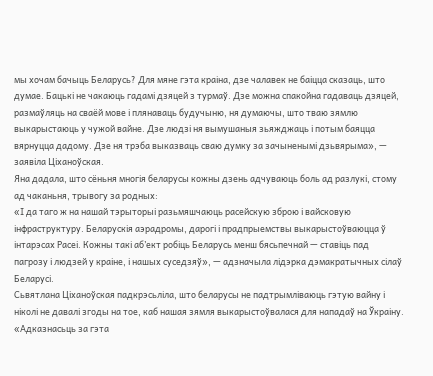мы хочам бачыць Беларусь? Для мяне гэта краіна, дзе чалавек не баіцца сказаць, што думае. Бацькі не чакаюць гадамі дзяцей з турмаў. Дзе можна спакойна гадаваць дзяцей, размаўляць на сваёй мове і плянаваць будучыню, ня думаючы, што тваю зямлю выкарыстаюць у чужой вайне. Дзе людзі ня вымушаныя зьяжджаць і потым баяцца вярнуцца дадому. Дзе ня трэба выказваць сваю думку за зачыненымі дзьвярыма», — заявіла Ціханоўская.
Яна дадала, што сёньня многія беларусы кожны дзень адчуваюць боль ад разлукі, стому ад чаканьня, трывогу за родных:
«І да таго ж на нашай тэрыторыі разьмяшчаюць расейскую зброю і вайсковую інфраструктуру. Беларускія аэрадромы, дарогі і прадпрыемствы выкарыстоўваюцца ў інтарэсах Расеі. Кожны такі аб’ект робіць Беларусь менш бясьпечнай — ставіць пад пагрозу і людзей у краіне, і нашых суседзяў», — адзначыла лідэрка дэмакратычных сілаў Беларусі.
Сьвятлана Ціханоўская падкрэсьліла, што беларусы не падтрымліваюць гэтую вайну і ніколі не давалі згоды на тое, каб нашая зямля выкарыстоўвалася для нападаў на Ўкраіну.
«Адказнасьць за гэта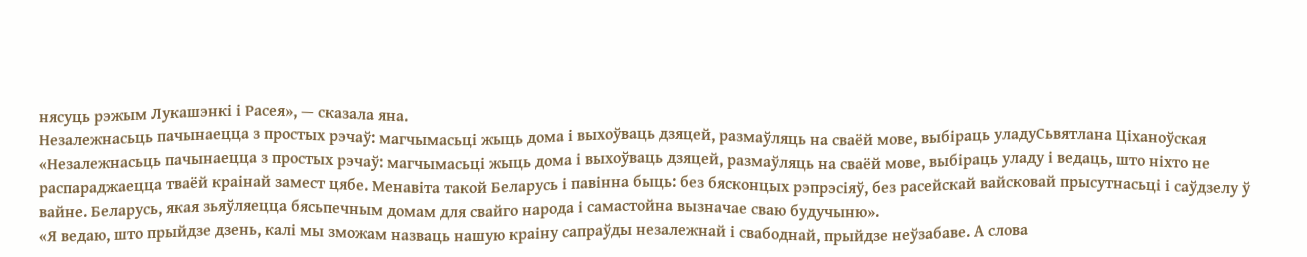нясуць рэжым Лукашэнкі і Расея», — сказала яна.
Незалежнасьць пачынаецца з простых рэчаў: магчымасьці жыць дома і выхоўваць дзяцей, размаўляць на сваёй мове, выбіраць уладуСьвятлана Ціханоўская
«Незалежнасьць пачынаецца з простых рэчаў: магчымасьці жыць дома і выхоўваць дзяцей, размаўляць на сваёй мове, выбіраць уладу і ведаць, што ніхто не распараджаецца тваёй краінай замест цябе. Менавіта такой Беларусь і павінна быць: без бясконцых рэпрэсіяў, без расейскай вайсковай прысутнасьці і саўдзелу ў вайне. Беларусь, якая зьяўляецца бясьпечным домам для свайго народа і самастойна вызначае сваю будучыню».
«Я ведаю, што прыйдзе дзень, калі мы зможам назваць нашую краіну сапраўды незалежнай і свабоднай, прыйдзе неўзабаве. А слова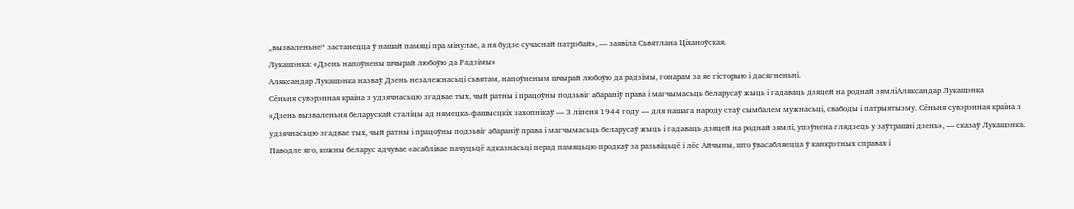„вызваленьне“ застанецца ў нашай памяці пра мінулае, а ня будзе сучаснай патрэбай», — заявіла Сьвятлана Ціханоўская.
Лукашэнка: «Дзень напоўнены шчырай любоўю да Радзімы»
Аляксандар Лукашэнка назваў Дзень незалежнасьці сьвятам, напоўненым шчырай любоўю да радзімы, гонарам за яе гісторыю і дасягненьні.
Сёньня сувэрэнная краіна з удзячнасьцю згадвае тых, чый ратны і працоўны подзьвіг абараніў права і магчымасьць беларусаў жыць і гадаваць дзяцей на роднай зямліАляксандар Лукашэнка
«Дзень вызваленьня беларускай сталіцы ад нямецка-фашысцкіх захопнікаў — 3 ліпеня 1944 году — для нашага народу стаў сымбалем мужнасьці, свабоды і патрыятызму. Сёньня сувэрэнная краіна з удзячнасьцю згадвае тых, чый ратны і працоўны подзьвіг абараніў права і магчымасьць беларусаў жыць і гадаваць дзяцей на роднай зямлі, упэўнена глядзець у заўтрашні дзень», — сказаў Лукашэнка.
Паводле яго, кожны беларус адчувае «асаблівае пачуцьцё адказнасьці перад памяцьцю продкаў за разьвіцьцё і лёс Айчыны, што ўвасабляецца ў канкрэтных справах і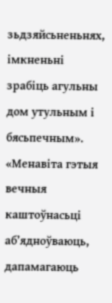зьдзяйсьненьнях, імкненьні зрабіць агульны дом утульным і бясьпечным».
«Менавіта гэтыя вечныя каштоўнасьці аб’ядноўваюць, дапамагаюць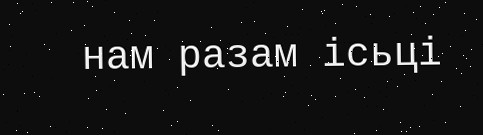нам разам ісьці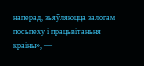наперад, зьяўляюцца залогам посьпеху і працьвітаньня краіны», —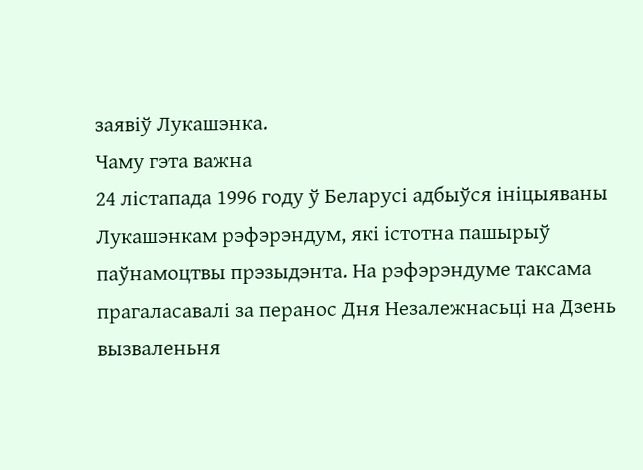заявіў Лукашэнка.
Чаму гэта важна
24 лістапада 1996 году ў Беларусі адбыўся ініцыяваны Лукашэнкам рэфэрэндум, які істотна пашырыў паўнамоцтвы прэзыдэнта. На рэфэрэндуме таксама прагаласавалі за перанос Дня Незалежнасьці на Дзень вызваленьня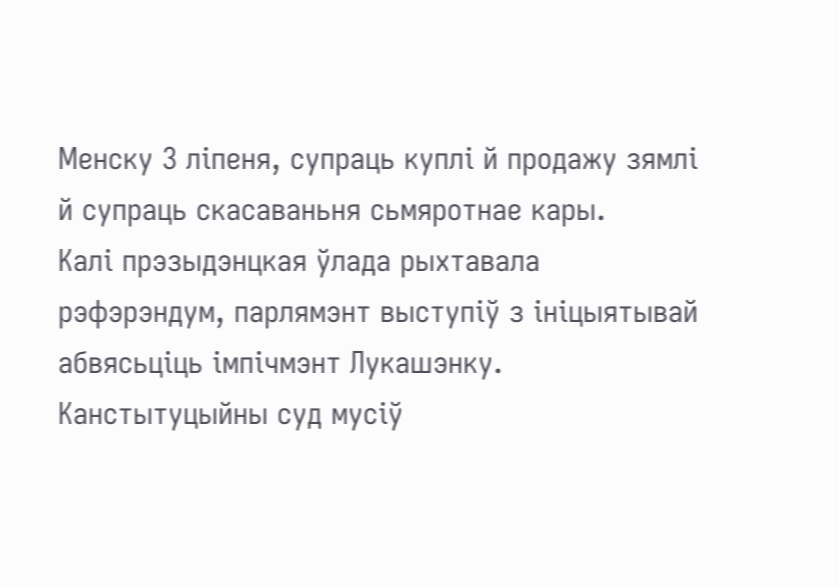Менску 3 ліпеня, супраць куплі й продажу зямлі й супраць скасаваньня сьмяротнае кары.
Калі прэзыдэнцкая ўлада рыхтавала рэфэрэндум, парлямэнт выступіў з ініцыятывай абвясьціць імпічмэнт Лукашэнку. Канстытуцыйны суд мусіў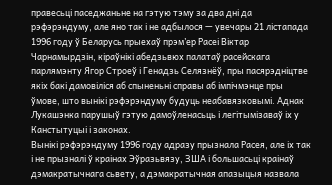правесьці паседжаньне на гэтую тэму за два дні да рэфэрэндуму, але яно так і не адбылося — увечары 21 лістапада 1996 году ў Беларусь прыехаў прэм’ер Расеі Віктар Чарнамырдзін, кіраўнікі абедзьвюх палатаў расейскага парлямэнту Ягор Строеў і Генадзь Селязнёў, пры пасярэдніцтве якіх бакі дамовіліся аб спыненьні справы аб імпічмэнце пры ўмове, што вынікі рэфэрэндуму будуць неабавязковымі. Аднак Лукашэнка парушыў гэтую дамоўленасьць і легітымізаваў іх у Канстытуцыі і законах.
Вынікі рэфэрэндуму 1996 году адразу прызнала Расея, але іх так і не прызналі ў краінах Эўразьвязу, ЗША і большасьці краінаў дэмакратычнага сьвету, а дэмакратычная апазыцыя назвала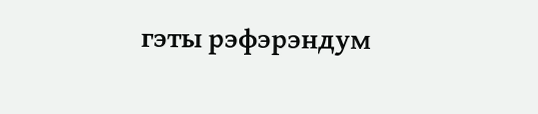гэты рэфэрэндум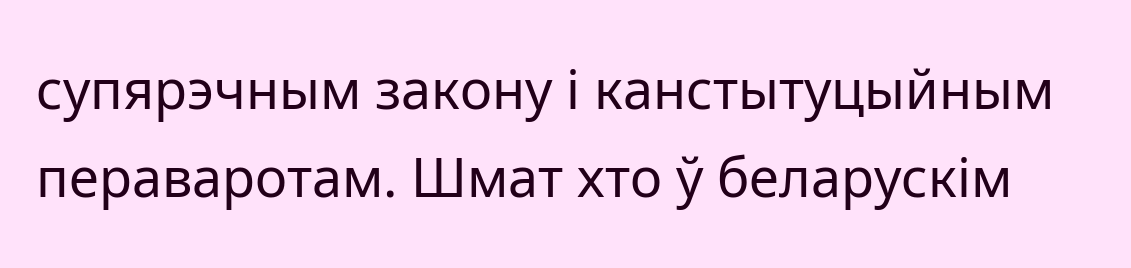супярэчным закону і канстытуцыйным пераваротам. Шмат хто ў беларускім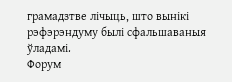грамадзтве лічыць, што вынікі рэфэрэндуму былі сфальшаваныя ўладамі.
Форум